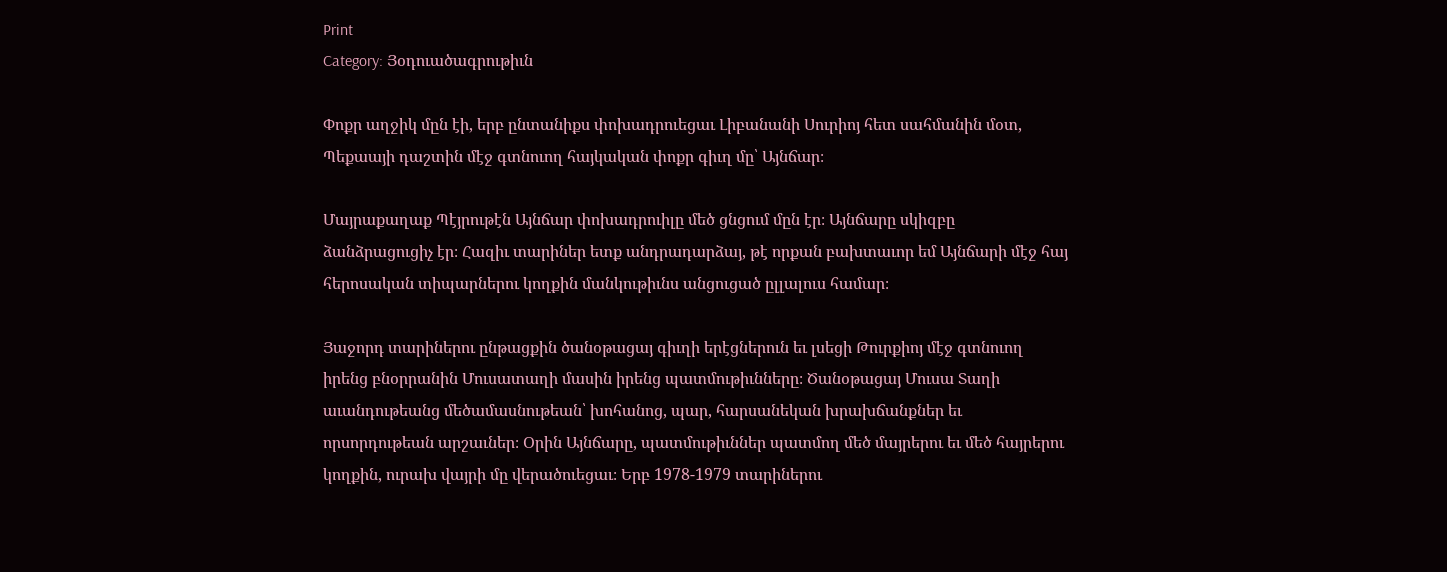Print
Category: Յօդուածագրութիւն

Փոքր աղջիկ մըն էի, երբ ընտանիքս փոխադրուեցաւ Լիբանանի Սուրիոյ հետ սահմանին մօտ, Պեքաայի դաշտին մէջ գտնուող հայկական փոքր գիւղ մը՝ Այնճար։

Մայրաքաղաք Պէյրութէն Այնճար փոխադրուիլը մեծ ցնցում մըն էր։ Այնճարը սկիզբը ձանձրացուցիչ էր։ Հազիւ տարիներ ետք անդրադարձայ, թէ որքան բախտաւոր եմ Այնճարի մէջ հայ հերոսական տիպարներու կողքին մանկութիւնս անցուցած ըլլալուս համար։

Յաջորդ տարիներու ընթացքին ծանօթացայ գիւղի երէցներուն եւ լսեցի Թուրքիոյ մէջ գտնուող իրենց բնօրրանին Մուսատաղի մասին իրենց պատմութիւնները։ Ծանօթացայ Մուսա Տաղի աւանդութեանց մեծամասնութեան՝ խոհանոց, պար, հարսանեկան խրախճանքներ եւ որսորդութեան արշաւներ։ Օրին Այնճարը, պատմութիւններ պատմող մեծ մայրերու եւ մեծ հայրերու կողքին, ուրախ վայրի մը վերածուեցաւ։ Երբ 1978-1979 տարիներու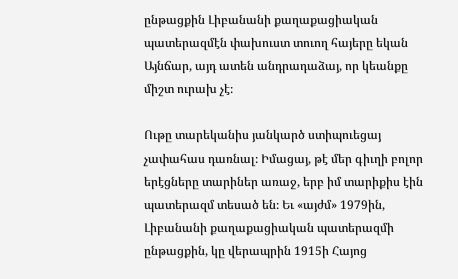ընթացքին Լիբանանի քաղաքացիական պատերազմէն փախուստ տուող հայերը եկան Այնճար, այդ ատեն անդրադաձայ, որ կեանքը միշտ ուրախ չէ։

Ութը տարեկանիս յանկարծ ստիպուեցայ չափահաս դառնալ։ Իմացայ, թէ մեր գիւղի բոլոր երէցները տարիներ առաջ, երբ իմ տարիքիս էին պատերազմ տեսած են։ Եւ «այժմ» 1979ին, Լիբանանի քաղաքացիական պատերազմի ընթացքին, կը վերապրին 1915ի Հայոց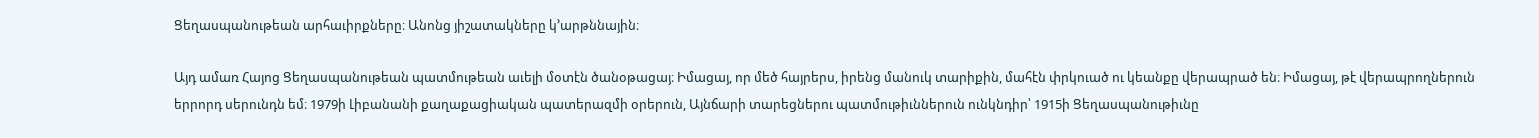Ցեղասպանութեան արհաւիրքները։ Անոնց յիշատակները կ՚արթննային։

Այդ ամառ Հայոց Ցեղասպանութեան պատմութեան աւելի մօտէն ծանօթացայ։ Իմացայ, որ մեծ հայրերս, իրենց մանուկ տարիքին, մահէն փրկուած ու կեանքը վերապրած են։ Իմացայ, թէ վերապրողներուն երրորդ սերունդն եմ։ 1979ի Լիբանանի քաղաքացիական պատերազմի օրերուն, Այնճարի տարեցներու պատմութիւններուն ունկնդիր՝ 1915ի Ցեղասպանութիւնը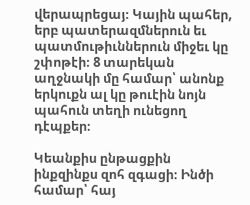վերապրեցայ։ Կային պահեր, երբ պատերազմներուն եւ պատմութիւններուն միջեւ կը շփոթէի։ 8 տարեկան աղջնակի մը համար՝ անոնք երկուքն ալ կը թուէին նոյն պահուն տեղի ունեցող դէպքեր։

Կեանքիս ընթացքին ինքզինքս զոհ զգացի։ Ինծի համար՝ հայ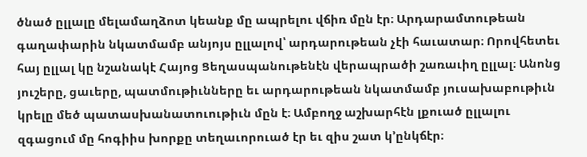ծնած ըլլալը մելամաղձոտ կեանք մը ապրելու վճիռ մըն էր։ Արդարամտութեան գաղափարին նկատմամբ անյոյս ըլլալով՝ արդարութեան չէի հաւատար։ Որովհետեւ հայ ըլլալ կը նշանակէ Հայոց Ցեղասպանութենէն վերապրածի շառաւիղ ըլլալ։ Անոնց յուշերը, ցաւերը, պատմութիւնները եւ արդարութեան նկատմամբ յուսախաբութիւն կրելը մեծ պատասխանատուութիւն մըն է։ Ամբողջ աշխարհէն լքուած ըլլալու զգացում մը հոգիիս խորքը տեղաւորուած էր եւ զիս շատ կ՚ընկճէր։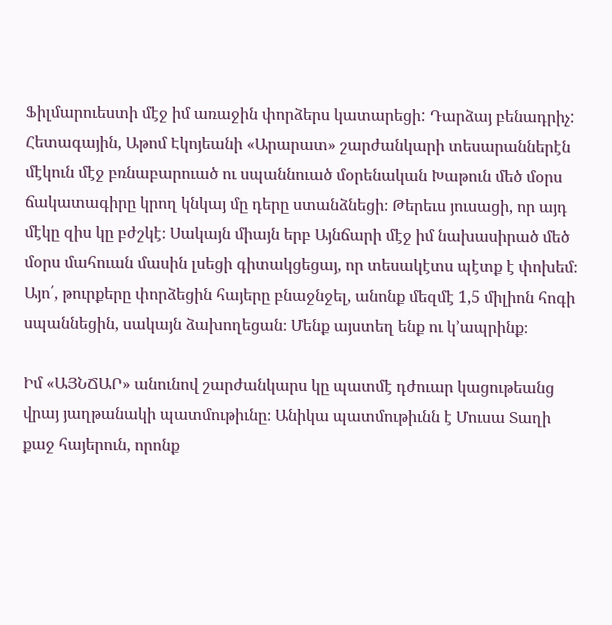Ֆիլմարուեստի մէջ իմ առաջին փորձերս կատարեցի: Դարձայ բենադրիչ: Հետագային, Աթոմ Էկոյեանի «Արարատ» շարժանկարի տեսարաններէն մէկուն մէջ բռնաբարուած ու սպաննուած մօրենական Խաթուն մեծ մօրս ճակատագիրը կրող կնկայ մը դերը ստանձնեցի։ Թերեւս յուսացի, որ այդ մէկը զիս կը բժշկէ։ Սակայն միայն երբ Այնճարի մէջ իմ նախասիրած մեծ մօրս մահուան մասին լսեցի գիտակցեցայ, որ տեսակէտս պէտք է փոխեմ։ Այո՛, թուրքերը փորձեցին հայերը բնաջնջել, անոնք մեզմէ 1,5 միլիոն հոգի սպաննեցին, սակայն ձախողեցան։ Մենք այստեղ ենք ու կ՚ապրինք։

Իմ «ԱՅՆՃԱՐ» անունով շարժանկարս կը պատմէ դժուար կացութեանց վրայ յաղթանակի պատմութիւնը։ Անիկա պատմութիւնն է Մուսա Տաղի քաջ հայերուն, որոնք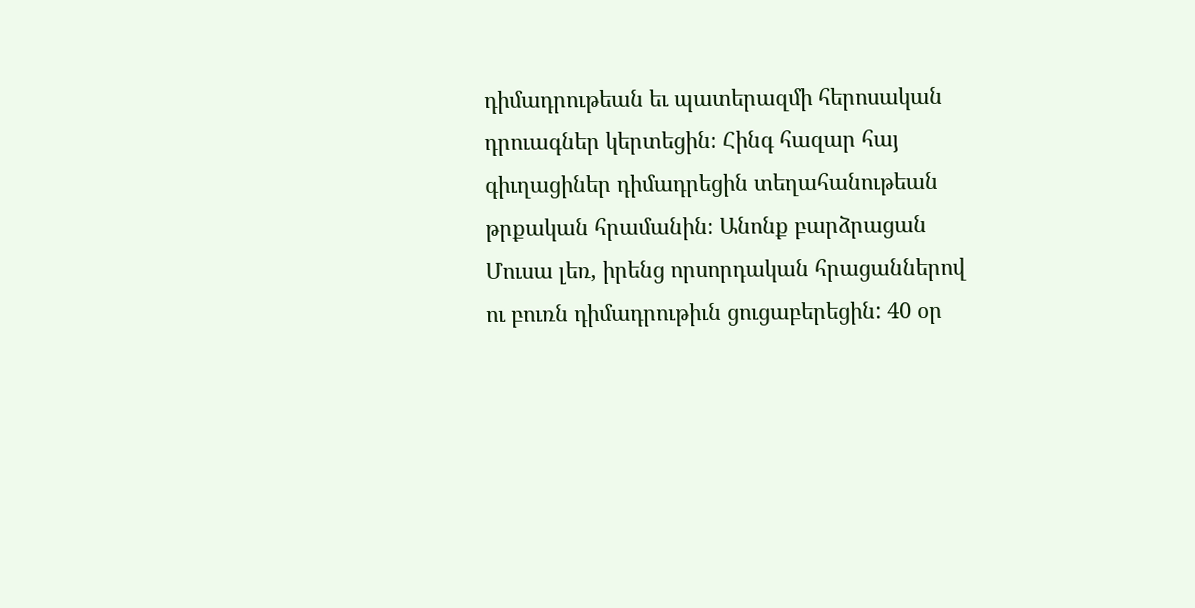դիմադրութեան եւ պատերազմի հերոսական դրուագներ կերտեցին։ Հինգ հազար հայ գիւղացիներ դիմադրեցին տեղահանութեան թրքական հրամանին։ Անոնք բարձրացան Մուսա լեռ, իրենց որսորդական հրացաններով ու բուռն դիմադրութիւն ցուցաբերեցին: 40 օր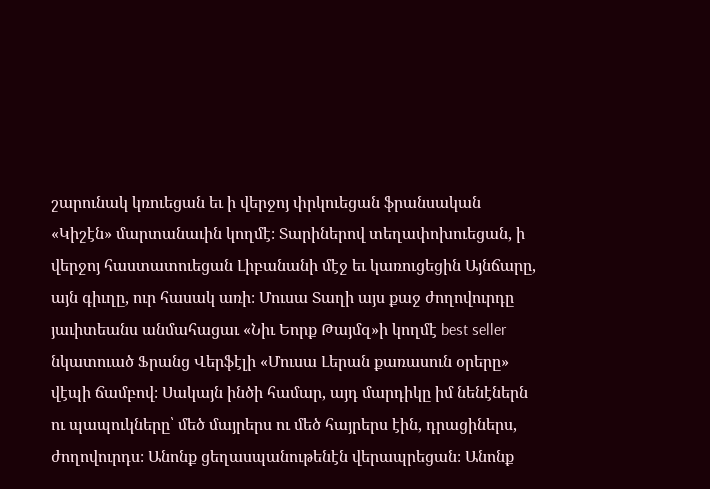շարունակ կռուեցան եւ ի վերջոյ փրկուեցան ֆրանսական «Կիշէն» մարտանաւին կողմէ։ Տարիներով տեղափոխուեցան, ի վերջոյ հաստատուեցան Լիբանանի մէջ եւ կառուցեցին Այնճարը, այն գիւղը, ուր հասակ առի։ Մուսա Տաղի այս քաջ ժողովուրդը յաւիտեանս անմահացաւ «Նիւ Եորք Թայմզ»ի կողմէ best seller նկատուած Ֆրանց Վերֆէլի «Մուսա Լերան քառասուն օրերը» վէպի ճամբով։ Սակայն ինծի համար, այդ մարդիկը իմ նենէներն ու պապուկները՝ մեծ մայրերս ու մեծ հայրերս էին, դրացիներս, ժողովուրդս։ Անոնք ցեղասպանութենէն վերապրեցան։ Անոնք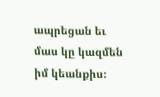ապրեցան եւ մաս կը կազմեն իմ կեանքիս։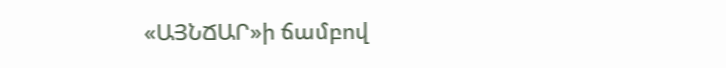«ԱՅՆՃԱՐ»ի ճամբով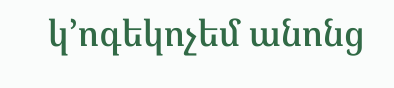կ՚ոգեկոչեմ անոնց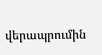վերապրումին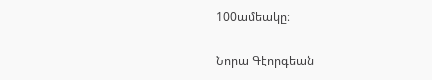100ամեակը։

Նորա Գէորգեան